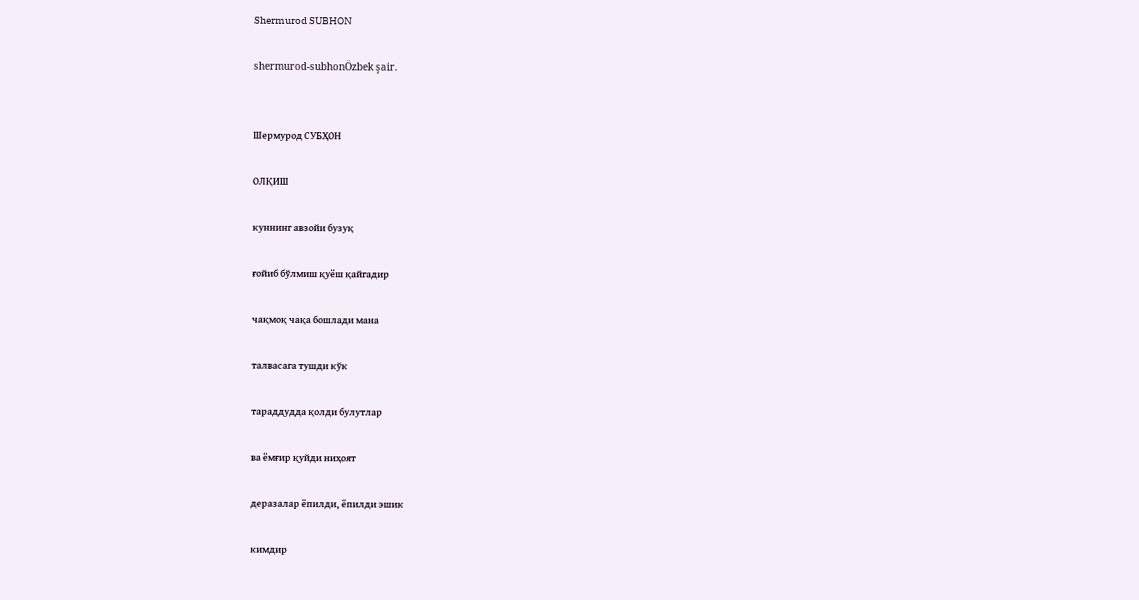Shermurod SUBHON

shermurod-subhonÖzbek şair.


Шермурод СУБҲОН

ОЛҚИШ

куннинг авзойи бузуқ

ғойиб бўлмиш қуёш қайгадир

чақмоқ чақа бошлади мана

талвасага тушди кўк

тараддудда қолди булутлар

ва ёмғир қуйди ниҳоят

деразалар ёпилди, ёпилди эшик

кимдир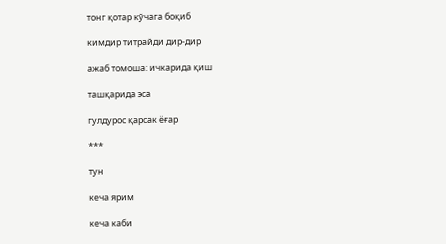тонг қотар кўчага боқиб

кимдир титрайди дир-дир

ажаб томоша: ичкарида қиш

ташқарида эса

гулдурос қарсак ёғар

***

тун

кеча ярим

кеча каби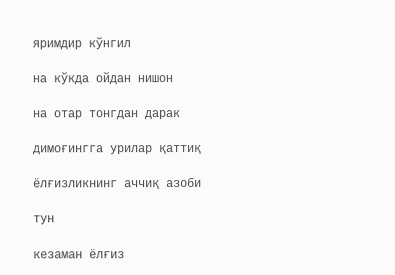яримдир кўнгил

на кўкда ойдан нишон

на отар тонгдан дарак

димоғингга урилар қаттиқ

ёлғизликнинг аччиқ азоби

тун

кезаман ёлғиз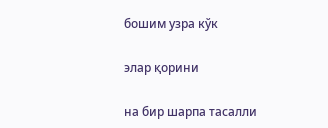бошим узра кўк

элар қорини

на бир шарпа тасалли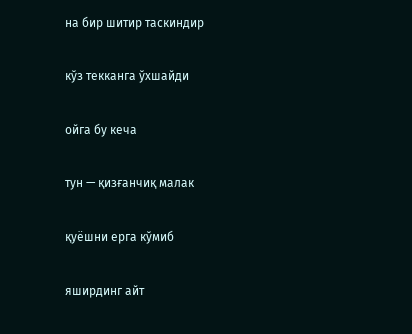на бир шитир таскиндир

кўз текканга ўхшайди

ойга бу кеча

тун — қизғанчиқ малак

қуёшни ерга кўмиб

яширдинг айт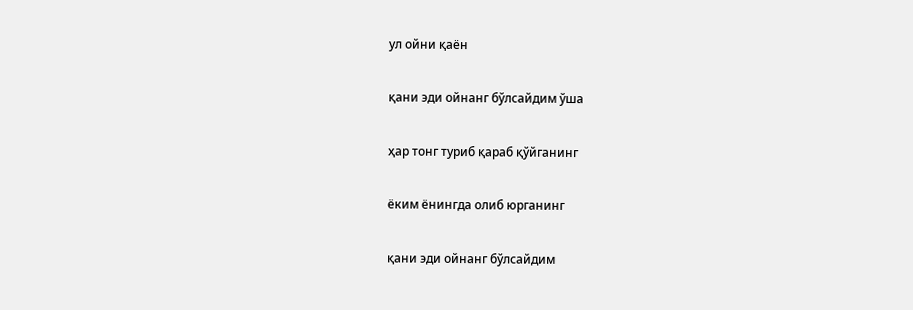ул ойни қаён

қани эди ойнанг бўлсайдим ўша

ҳар тонг туриб қараб қўйганинг

ёким ёнингда олиб юрганинг

қани эди ойнанг бўлсайдим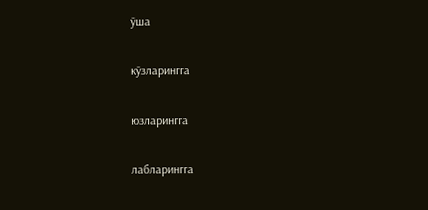ўша

кўзларингга

юзларингга

лабларингга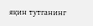яқин тутганинг